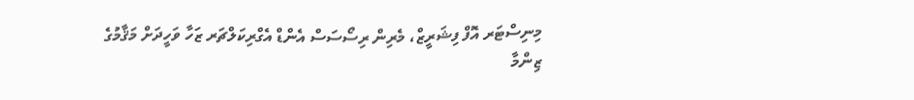މިނިސްޓަރ އޮފް ފިޝަރީޒް، މެރިން ރިސޯސަސް އެންޑް އެގްރިކަލްޗަރ ޒަހާ ވަހީދަށް މަޤާމުގެ ޒިންމާ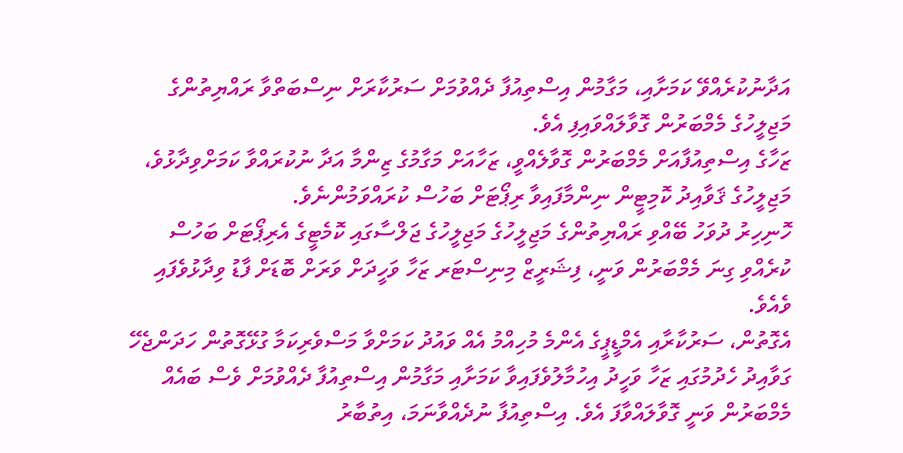އަދާނުކުރެއްވޭ ކަމަށާއި، މަގާމުން އިސްތިއުފާ ދެއްވުމަށް ސަރުކާރަށް ނިސްބަތްވާ ރައްޔިތުންގެ މަޖިލީހުގެ މެމްބަރުން ގޮވާލައްވައިފި އެވެ.
ޒަހާގެ އިސްތިއުފާއަށް މެމްބަރުން ގޮވާލެއްވީ، ޒަހާއަށް މަގާމުގެ ޒިންމާ އަދާ ނުކުރައްވާ ކަމަށްވިދާޅުވެ، މަޖިލީހުގެ ޤަވާއިދު ކޮމިޓީން ނިންމާފައިވާ ރިޕޯޓަށް ބަހުސް ކުރައްވަމުންނެވެ.
ހޮނިހިރު ދުވަހު ބޭއްވި ރައްޔިތުންގެ މަޖިލީހުގެ މަޖިލީހުގެ ޖަލްސާގައި ކޮމެޓީގެ އެރިޕޯޓަށް ބަހުސް ކުރެއްވި ގިނަ މެމްބަރުން ވަނީ، ފިޝަރީޒް މިނިސްޓަރ ޒަހާ ވަހީދަށް ވަރަށް ބޮޑަށް ފާޑު ވިދާޅުވެފައި ވެއެވެ.
އެގޮތުން، ސަރުކާރާއި އެމްޑީޕީގެ އެންމެ މުހިއްމު އެއް ވައުދު ކަމަށްވާ މަސްވެރިކަމާ ގުޅޭގޮތުން ހަދަންޖެހޭ ގަވާއިދު ހެދުމުގައި ޒަހާ ވަހީދު އިހުމާލުވެފައިވާ ކަމަށާއި މަގާމުން އިސްތިއުފާ ދެއްވުމަށް ވެސް ބައެއް މެމްބަރުން ވަނީ ގޮވާލައްވާފަ އެވެ. އިސްތިއުފާ ނުދެއްވާނަމަ، އިތުބާރު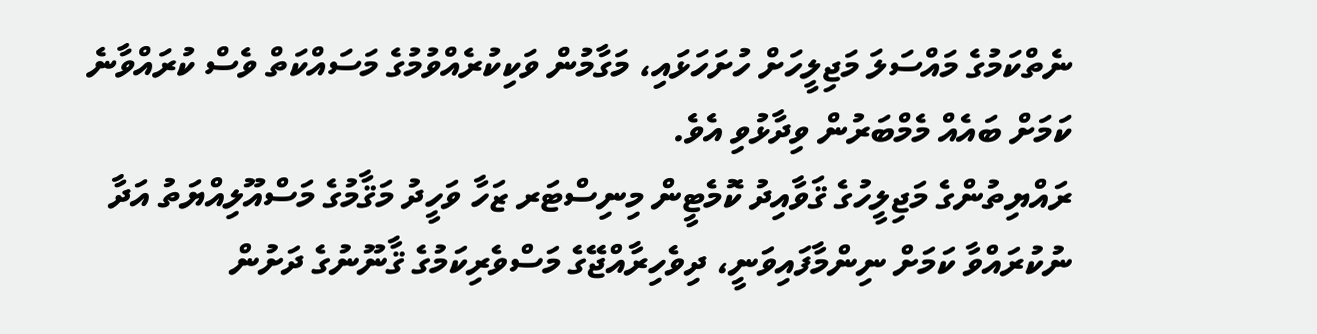ނެތްކަމުގެ މައްސަލަ މަޖިލީހަށް ހުށަހަޅައި، މަގާމުން ވަކިކުރެއްވުމުގެ މަސައްކަތް ވެސް ކުރައްވާނެ ކަމަށް ބައެއް މެމްބަރުން ވިދާޅުވި އެވެ.
ރައްޔިތުންގެ މަޖިލީހުގެ ޤަވާއިދު ކޮމެޓީން މިނިސްޓަރ ޒަހާ ވަހީދު މަޤާމުގެ މަސްއޫލިއްޔަތު އަދާ ނުކުރައްވާ ކަމަށް ނިންމާފައިވަނީ، ދިވެހިރާއްޖޭގެ މަސްވެރިކަމުގެ ޤާނޫނުގެ ދަށުން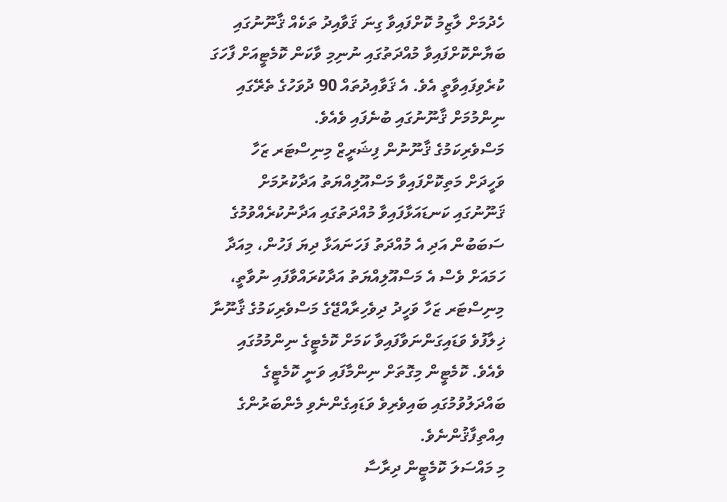ހެދުމަށް ލާޒިމު ކޮށްފައިވާ ގިނަ ޤަވާއިދު ތަކެއް ޤާނޫނުގައި ބަޔާންކޮށްފައިވާ މުއްދަތުގައި ނުނިމި ވާކަން ކޮމެޓީއަށް ފާހަގަ ކުރެވިފައިވާތީ އެވެ. އެ ޤަވާއިދުތައް 90 ދުވަހުގެ ތެރޭގައި ނިންމުމަށް ޤާނޫނުގައި ބުނެފައި ވެއެވެ.
މަސްވެރިކަމުގެ ޤާނޫނުން ފިޝަރީޒް މިނިސްޓަރ ޒަހާ ވަހީދަށް މަތިކޮށްފައިވާ މަސްއޫލިއްޔަތު އަދާކުރުމަށް ޤަނޫނުގައި ކަނޑައަޅާފައިވާ މުއްދަތުގައި އަދާނުކުރެއްވުމުގެ ސަބަބުން އަދި އެ މުއްދަތު ފަހަނައަޅާ ދިޔަ ފަހުން، މިއަދާ ހަމައަށް ވެސް އެ މަސްއޫލިއްޔަތު އަދާކުރައްވާފައި ނުވާތީ، މިނިސްޓަރ ޒަހާ ވަހީދު ދިވެހިރާއްޖޭގެ މަސްވެރިކަމުގެ ޤާނޫނާ ޚިލާފުވެ ވަޑައިގަންނަވާފައިވާ ކަމަށް ކޮމެޓީގެ ނިންމުމުގައި ވެއެވެ. ކޮމެޓީން މިގޮތަށް ނިންމާފައި ވަނީ ކޮމެޓީގެ ބައްދަލުވުމުގައި ބައިވެރިވެ ވަޑައިގެންނެވި މެންބަރުންގެ އިއްތިފާޤުންނެވެ.
މި މައްސަލަ ކޮމެޓީން ދިރާސާ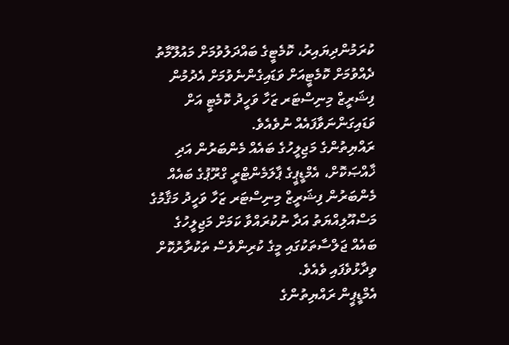ކުރަމުންދިޔައިރު، ކޮމެޓީގެ ބައްދަލުވުމަށް މައުލޫމާތު ދެއްވުމަށް ކޮމެޓީއަށް ވަޑައިގެންނެވުމަށް އެދުމުން ފިޝަރީޒް މިނިސްޓަރ ޒަހާ ވަހީދު ކޮމެޓީ އަށް ވަޑައިގަންނަވާފައެއް ނުވެއެވެ.
ރައްޔިތުންގެ މަޖިލީހުގެ ބައެއް މެންބަރުން އަދި ޚާއްޞަކޮށް، އެމްޑީޕީގެ ޕާލަމެންޓްރީ ގްރޫޕުގެ ބައެއް މެންބަރުން ފިޝަރީޒް މިނިސްޓަރ ޒަހާ ވަހީދު މަޤާމުގެ މަސްއޫލިއްޔަތު އަދާ ނުކުރައްވާ ކަމަށް މަޖިލީހުގެ ބައެއް ޖަލްސާތަކުގައި މީގެ ކުރިންވެސް ތަކުރާރުކޮށް ވިދާޅުވެފައި ވެއެވެ.
އެމްޑީޕީން ރައްޔިތުންގެ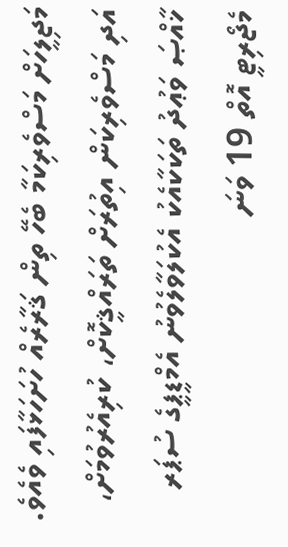މަޖިލީހަށް މަސްވެރިކަމާ ބެހޭ ތިން ޤަރާރެއް ހުށަހަޅާފައި ވެއެވެ. އަދި މަސްވެރިކަން އިތުރަށް ތަރައްޤީކޮށް، ކުރިއެރުވުމަށް، ޚާއްޞަ ވަޢުދު ތަކަކާއެކު އެކުލަވާލެވުނު އެމްޑީޕީގެ ސުޕަރ މެޖޯރިޓީ އޮތް 19 ވަނަ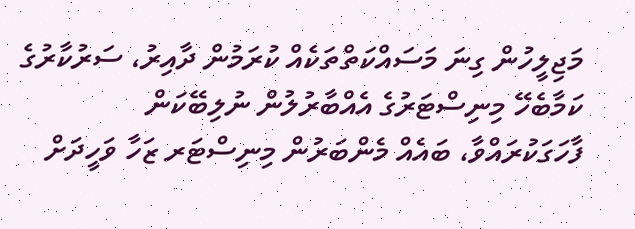މަޖިލީހުން ގިނަ މަސައްކަތްތަކެއް ކުރަމުން ދާއިރު، ސަރުކާރުގެ ކަމާބެހޭ މިނިސްޓަރުގެ އެއްބާރުލުން ނުލިބޭކަން ފާހަގަކުރައްވާ، ބައެއް މެންބަރުން މިނިސްޓަރ ޒަހާ ވަހީދަށް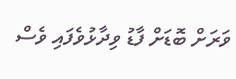ވަރަށް ބޮޑަށް ފާޑު ވިދާޅުވެފައި ވެސް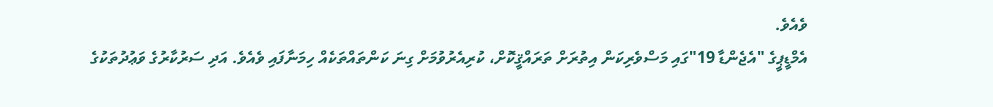ވެއެވެ.
އެމްޑީޕީގެ "އެޖެންޑާ 19"ގައި މަސްވެރިކަން އިތުރަށް ތަރައްޤީކޮށް، ކުރިއެރުވުމަށް ގިނަ ކަންތައްތަކެއް ހިމަނާފައި ވެއެވެ. އަދި ސަރުކާރުގެ ވަޢުދުތަކުގެ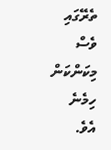ތެރޭގައި ވެސް މިކަންކަން ހިމެނެ އެވެ.